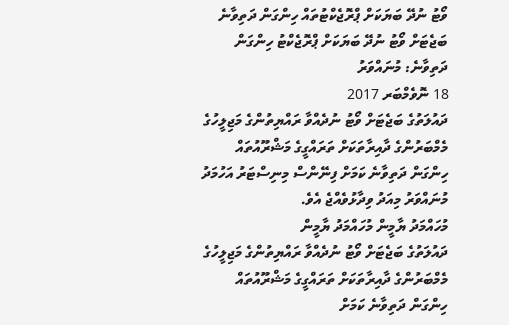ވޯޓު ނުދޭ ބަޔަކަށް ޕްރޮޖެކްޓުތައް ހިންގަން ދަތިވާނެ
ބަޖެޓަށް ވޯޓު ނުދޭ ބަޔަކަށް ޕްރޮޖެކްޓު ހިންގަން ދަތިވާނެ: މުނައްވަރު
18 ނޮވެމްބަރ 2017
ދައުލަތުގެ ބަޖެޓަށް ވޯޓު ނުދެއްވާ ރައްޔިތުންގެ މަޖިލީހުގެ މެމްބަރުންގެ ދާއިރާތަކަށް ތަރައްގީގެ މަޝްރޫއުތައް ހިންގަން ދަތިވާނެ ކަމަށް ފިނޭންސް މިނިސްޓަރު އަހުމަދު މުނައްވަރު މިއަދު ވިދާޅުވެއްޖެ އެވެ.
މުހައްމަދު ޔާމީން މުހައްމަދު ޔާމީން
ދައުލަތުގެ ބަޖެޓަށް ވޯޓު ނުދެއްވާ ރައްޔިތުންގެ މަޖިލީހުގެ މެމްބަރުންގެ ދާއިރާތަކަށް ތަރައްގީގެ މަޝްރޫއުތައް ހިންގަން ދަތިވާނެ ކަމަށް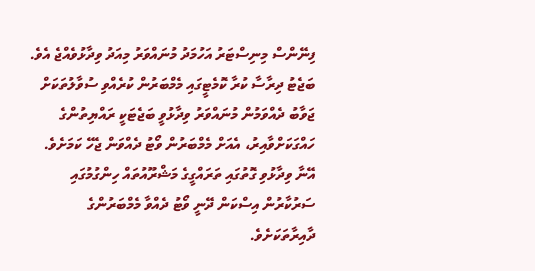ފިނޭންސް މިނިސްޓަރު އަހުމަދު މުނައްވަރު މިއަދު ވިދާޅުވެއްޖެ އެވެ.
ބަޖެޓު ދިރާސާ ކުރާ ކޮމެޓީގައި މެމްބަރުން ކުރެއްވި ސުވާލުތަކަށް ޖަވާބު ދެއްވަމުން މުނައްވަރު ވިދާޅުވީ ބަޖެޓަކީ ރައްޔިތުންގެ ހައްގަކަށްވާއިރު، އެއަށް މެމްބަރުން ވޯޓު ދެއްވަން ޖެހޭ ކަމަށެވެ. އޭނާ ވިދާޅުވި ގޮތުގައި ތަރައްގީގެ މަޝްރޫއުތައް ހިންގުމުގައި ސަރުކާރުން އިސްކަން ދޭނީ ވޯޓު ދެއްވާ މެމްބަރުންގެ ދާއިރާތަކަށެވެ.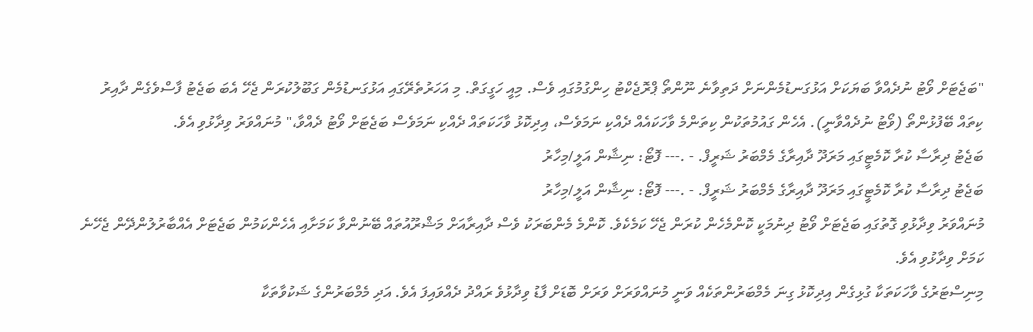"ބަޖެޓަށް ވޯޓު ނުދެއްވާ ބަޔަކަށް އަޅުގަނޑުމެންނަށް ދަތިވާނެ ނޫންތޯ ޕްރޮޖެކްޓު ހިންގުމުގައި ވެސް. މިއީ ހަގީގަތް. މި އަހަރުތެރޭގައި އަޅުގަނޑުމެން ގަބޫލުކުރަން ޖެހޭ އެބަ ބަޖެޓު ފާސްވެގެން ދާއިރު ކިތައް ބޭފުޅުންތޯ (ވޯޓު ނުދެއްވާނީ). އެހެން ގައުމުތަކުން ކިތަންމެ ވާހަކައެއް ދެއްކި ނަމަވެސް، އިދިކޮޅު ވާހަކަތައް ދެއްކި ނަމަވެސް ބަޖެޓަށް ވޯޓު ދެއްވާ،" މުނައްވަރު ވިދާޅުވި އެވެ.
ބަޖެޓު ދިރާސާ ކުރާ ކޮމެޓީގައި މަރަދޫ ދާއިރާގެ މެމްބަރު ޝަރީފް. - .--- ފޮޓޯ: ނިޝާން އަލީ/މިހާރު
ބަޖެޓު ދިރާސާ ކުރާ ކޮމެޓީގައި މަރަދޫ ދާއިރާގެ މެމްބަރު ޝަރީފް. - .--- ފޮޓޯ: ނިޝާން އަލީ/މިހާރު
މުނައްވަރު ވިދާޅުވި ގޮތުގައި ބަޖެޓަށް ވޯޓު ދިނުމަކީ ކޮންމެހެން ކުރަން ޖެހޭ ކަމެކެވެ. ކޮންމެ މެންބަރަކު ވެސް ދާއިރާއަށް މަޝްރޫއުތައް ބޭނުންވާ ކަމަށާއި އެހެންކަމުން ބަޖެޓަށް އެއްބާރުލުންދޭން ޖެހޭނެ ކަމަށް ވިދާޅުވި އެވެ.
މިނިސްޓަރުގެ ވާހަކަތަކާ ގުޅިގެން އިދިކޮޅު ގިނަ މެމްބަރުންތަކެއް ވަނީ މުނައްވަރަށް ވަރަށް ބޮޑަށް ފާޑު ވިދާޅުވެ ރައްދު ދެއްވައިފަ އެވެ. އަދި މެމްބަރުންގެ ޝަކުވާތަކާ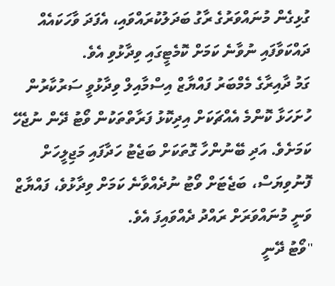ގުޅިގެން މުނައްވަރުގެ ރާގު ބަދަލުކުރައްވައި، އެފަދަ ވާހަކައެއް ދައްކަވާފައި ނުވާނެ ކަމަށް ކޮމެޓީގައި ވިދާޅުވި އެވެ.
ގަމު ދާއިރާގެ މެމްބަރު ފައްޔާޒް އިސްމާއިލް ވިދާޅުވީ ސަރުކާރުން ހުށަހަޅާ ކޮންމެ އެއްޗަކަށް އިދިކޮޅު ފަރާތްތަކުން ވޯޓު ދޭން ނުޖެހޭ ކަމަށެވެ. އަދި ބޭނުންހާ ގޮތަކަށް ބަޖެޓު ހަދާފައި މަޖިލީހަށް ފޮނުވިޔަސް، ބަޖެޓަށް ވޯޓު ނުދެއްވާނެ ކަމަށް ވިދާޅުވެ، ފައްޔާޒް ވަނީ މުނައްވަރަށް ރައްދު ދެއްވައިފަ އެވެ.
"ވޯޓު ދޭނީ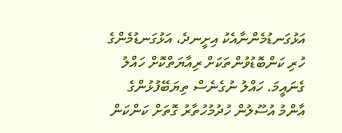އަޅުގަނޑުމެންނާއެކު އިށީނދެ، އަޅުގަނޑުމެންގެ ހުރި ކަންބޮޑުވުންތަކަށް ރިއާޔަތްކޮށް ހައްލު ގެނައީމަ. ހައްލު ނުގެނެސް ތިޔަބޭފުޅުންގެ އާންމު އުސޫލުން ހުދުމުހުތާރު ގޮތަށް ކަންކަން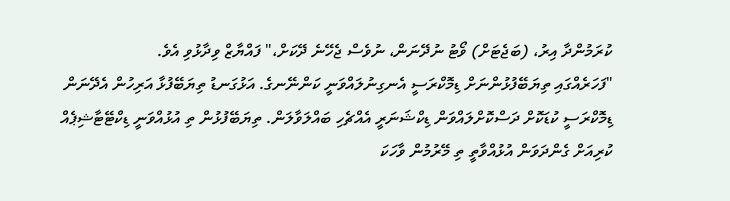ކުރަމުންދާ އިރު، (ބަޖެޓަށް) ވޯޓު ނުދޭނަން، ނުވެސް ޖެހޭނެ ދޭކަށް،" ފައްޔާޒް ވިދާޅުވި އެވެ.
"ފަހަރެއްގައި ތިޔަބޭފުޅުންނަށް ޑިމޮކްރަސީ އެނގިނުލައްވަނީ ކަންނޭނގެ. އަޅުގަނޑު ތިޔަބޭފުޅާ އަރިހުން އެދޭނަން ޑިމޮކްރަސީ ކުޑަކޮށް ދަސްކޮށްލައްވަން ޑިކްޝަނަރީ އެއްޗެހި ބައްލަވާލަން. ތިޔަބޭފުޅުން ތި އުޅުއްވަނީ ޑިކްޓޭޓާޝިޕެއް ކުރިއަށް ގެންދަވަން އުޅުއްވާތީ ތި މޭރުމުން ވާހަކަ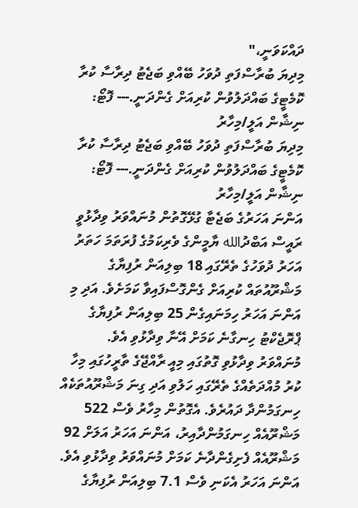ދައްކަވަނީ،"
މިދިޔަ ބުރާސްފަތި ދުވަހު ބޭއްވި ބަޖެޓު ދިރާސާ ކުރާ ކޮމެޓީގެ ބައްދަލުވުން ކުރިއަށް ގެންދަނީ.--- ފޮޓޯ: ނިޝާން އަލީ/މިހާރު
މިދިޔަ ބުރާސްފަތި ދުވަހު ބޭއްވި ބަޖެޓު ދިރާސާ ކުރާ ކޮމެޓީގެ ބައްދަލުވުން ކުރިއަށް ގެންދަނީ.--- ފޮޓޯ: ނިޝާން އަލީ/މިހާރު
އަންނަ އަހަރުގެ ބަޖެޓާ ގުޅޭގޮތުން މުނައްވަރު ވިދާޅުވީ ރައީސް އަބްދުالله ޔާމީންގެ ވެރިކަމުގެ ފުރަތަމަ ހަތަރު އަހަރު ދުވަހުގެ ތެރޭގައި 18 ބިލިއަން ރުފިޔާގެ މަޝްރޫއުތައް ކުރިއަށް ގެންގޮސްފައިވާ ކަމަށެވެ. އަދި މި އަންނަ އަހަރު ހިމަނައިގެން 25 ބިލިއަން ރުފިޔާގެ ޕްރޮޖެކްޓު ހިނގާނެ ކަމަށް އޭނާ ވިދާޅުވި އެވެ.
މުނައްވަރު ވިދާޅުވި ގޮތުގައި މިއީ ރާއްޖޭގެ ތާރީހުގައި މިހާ ކުރު މުއްދަތެއްގެ ތެރޭގައި ހަލުވި އަދި ގިނަ މަޝްރޫއުތަކެއް ހިނގަމުންދާ ދައުރެވެ. އެގޮތުން މިހާރު ވެސް 522 މަޝްރޫއެއް ހިނގަމުންދާއިރު، އަންނަ އަހަރު އަލަށް 92 މަޝްރޫއެއް ފެށިގެންދާނެ ކަމަށް މުނައްވަރު ވިދާޅުވި އެވެ.
އަންނަ އަހަރު އެކަނި ވެސް 7.1 ބިލިއަން ރުފިޔާގެ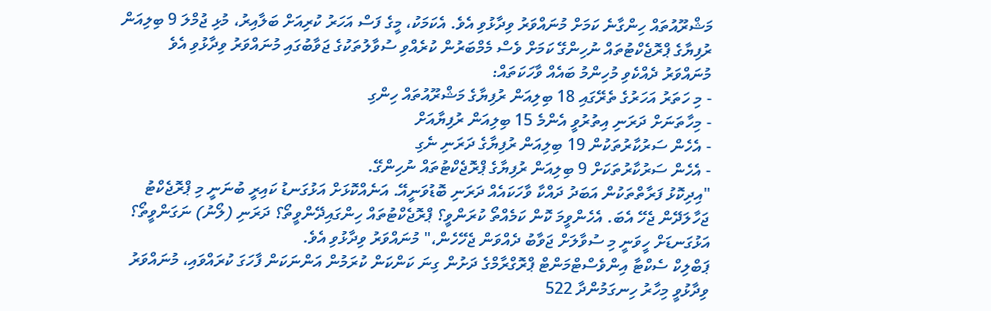މަޝްރޫއުތައް ހިންގާނެ ކަމަށް މުނައްވަރު ވިދާޅުވި އެވެ. އެކަމަކު، މީގެ ފަސް އަހަރު ކުރިއަށް ބަލާއިރު، މުޅި ޖުމްލަ 9 ބިލިއަން ރުފިޔާގެ ޕްރޮޖެކްޓުތައް ނުހިންގޭ ކަމަށް ވެސް މެމްބަރުން ކުރެއްވި ސުވާލުތަކުގެ ޖަވާބުގައި މުނައްވަރު ވިދާޅުވި އެވެ
މުނައްވަރު ދެއްކެވި މުހިންމު ބައެއް ވާހަކަތައް:
- މި ހަތަރު އަހަރުގެ ތެރޭގައި 18 ބިލިއަން ރުފިޔާގެ މަޝްރޫއުތައް ހިންގި
- މިހާތަނަށް ދަރަނި އިތުރުވީ އެންމެ 15 ބިލިއަން ރުފިޔާއަށް
- އެހެން ސަރުކާރުތަކުން 19 ބިލިއަން ރުފިޔާގެ ދަރަނި ނެގި
- އެހެން ސަރުކާރުތަކަށް 9 ބިލިއަން ރުފިޔާގެ ޕްރޮޖެކްޓުތައް ނުހިންގޭ.
"އިދިކޮޅު ފަރާތްތަކުން އަބަދު ދައްކާ ވާހަކައެއް ދަރަނި ބޮޑުވަނީއޭ. އަނެއްކޮޅަށް އަޅުގަނޑު ކައިރީ ބުނަނީ މި ޕްރޮޖެކްޓު ޖަހާލަދޭން ޖެހޭ އެބަ. އެހެންވީމަ ކޮން ކަމެއްތޯ ކުރަންވީ؟ ޕްރޮޖެކްޓުތައް ހިންގައިދޭންވީތޯ؟ ދަރަނި (ލޯނު) ނަގަންވީތޯ؟ އަޅުގަނޑަށް ހީވަނީ މި ސުވާލަށް ޖަވާބު ދެއްވަން ޖެހޭހެން،" މުނައްވަރު ވިދާޅުވި އެވެ.
ޕަބްލިކް ސެކްޓާ އިންވެސްޓްމަންޓް ޕްރޮގްރާމްގެ ދަށުން ގިނަ ކަންކަން ކުރަމުން އަންނަކަން ފާހަގަ ކުރައްވައި، މުނައްވަރު ވިދާޅުވީ މިހާރު ހިނގަމުންދާ 522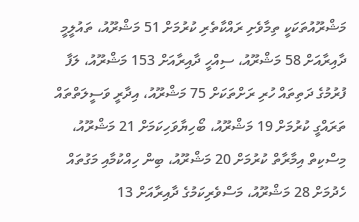މަޝްރޫއުތަކަކީ ތިމާވެށި ރައްކާތެރި ކުރުމަށް 51 މަޝްރޫއު، ތައުލީމީ ދާއިރާއަށް 58 މަޝްރޫއު، ސިއްހީ ދާއިރާއަށް 153 މަޝްރޫއު، ލަފާ ފުރުމުގެ ދަތިތައް ހުރި ރަށްތަކަށް 75 މަޝްރޫއު، އިދާރީ ވަސީލަތްތައް ތަރައްގީ ކުރުމަށް 19 މަޝްރޫއު، ބޯހިޔާވަހިކަމަށް 21 މަޝްރޫއު، މިސްކިތް އިމާރާތް ކުރުމަށް 20 މަޝްރޫއު، ބިން ހިއްކުމާއި މަގުތައް ހެދުމަށް 28 މަޝްރޫއު، މަސްވެރިކަމުގެ ދާއިރާއަށް 13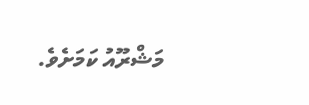މަޝްރޫއު ކަމަށެވެ.